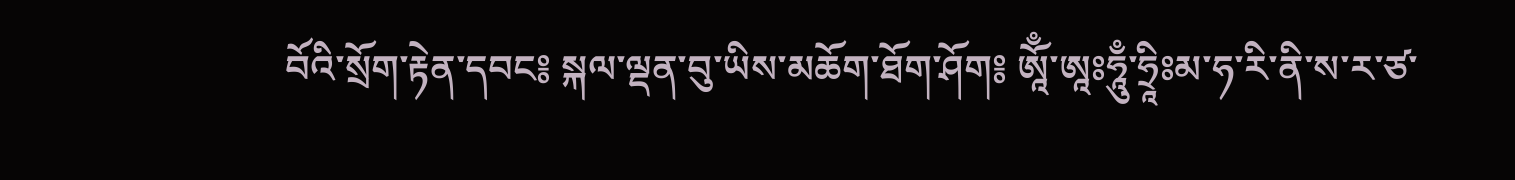བོའི་སྲོག་རྟེན་དབང༔ སྐལ་ལྡན་བུ་ཡིས་མཆོག་ཐོག་ཤོག༔ ཨཱོྃ་ཨཱཿཧཱུྃ་ཧྲཱིཿམ་ཧ་རི་ནི་ས་ར་ཙ་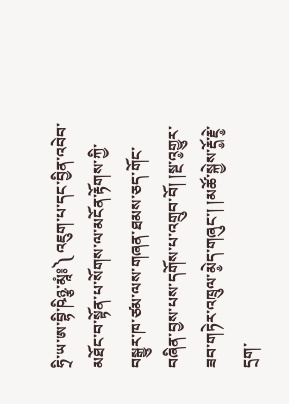ཧྲི་ཡ་ཨ་བྷི་ཥིཉྩ་མཱཾ༔༽ འཇུག་པ་དང་བྱིན་འབེབ་མཐོང་བ་སྟོན་པ་སོགས་ལ་མངོན་རྟོགས་ཀྱི་བསྒྱུར་ཁ་ཙམ་ལས་གཞན་ཐམས་ཅད་གོང་བཞིན་བྱས་པས་དགོས་པ་འགྲུབ་བོ། །སྔ་འ༵གྱུར་ཟབ་གཏེར་འཁྲུལ་མེ༵ད་གཞུང་། །མཚོ་སྐྱེས་རྡོ༵་རྗེ༵་དྲག་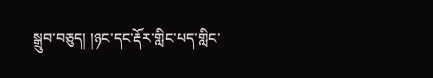སྒྲུབ་བཅུད། །ཉང་དང་རྡོར་གླིང་པད་གླིང་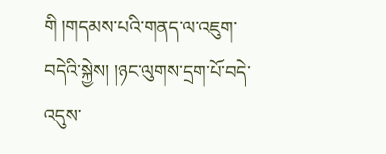གི །གདམས་པའི་གནད་ལ་འཇུག་བདེའི་སྐྱེས། །ཉང་ལུགས་དྲག་པོ་བདེ་འདུས་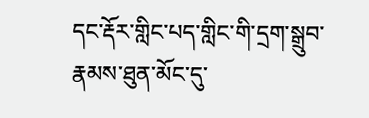དང་རྡོར་གླིང་པད་གླིང་གི་དྲག་སྒྲུབ་རྣམས་ཐུན་མོང་དུ་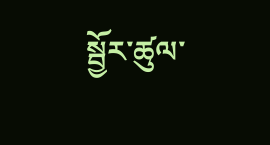སྦྱོར་ཚུལ་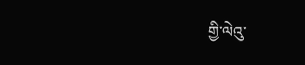གྱི་ལེའུ་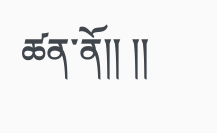ཚན་ནོ།། །།